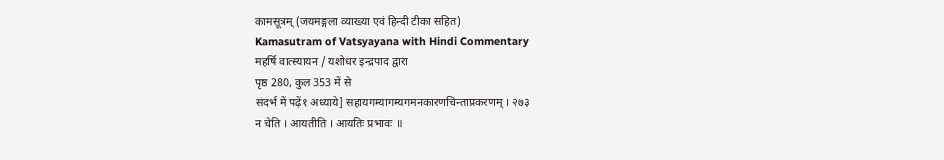कामसूत्रम् (जयमङ्गला व्याख्या एवं हिन्दी टीका सहित)
Kamasutram of Vatsyayana with Hindi Commentary
महर्षि वात्स्यायन / यशोधर इन्द्रपाद द्वारा
पृष्ठ 280, कुल 353 में से
संदर्भ में पढ़ें१ अध्याये] सहायगम्यागम्यगमनकारणचिन्ताप्रकरणम् । २७३
न चेति । आयतीति । आयतिः प्रभावः ॥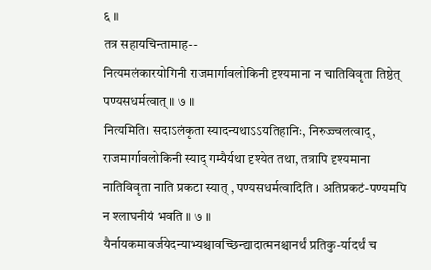६ ॥
तत्र सहायचिन्तामाह--
नित्यमलंकारयोगिनी राजमार्गावलोकिनी दृश्यमाना न चातिविवृता तिष्ठेत् पण्यसधर्मत्वात् ॥ ७ ॥
नित्यमिति। सदाऽलंकृता स्यादन्यथाऽऽयतिहानिः, निरुज्ज्वलत्वाद्, राजमार्गावलोकिनी स्याद् गम्यैर्यथा दृश्येत तथा, तत्रापि दृश्यमाना नातिविवृता नाति प्रकटा स्यात् , पण्यसधर्मत्वादिति । अतिप्रकटं-पण्यमपि न श्लाघनीयं भवति ॥ ७ ॥
यैर्नायकमावर्जयेदन्याभ्यश्चावच्छिन्द्यादात्मनश्चानर्थं प्रतिकु-र्यादर्थं च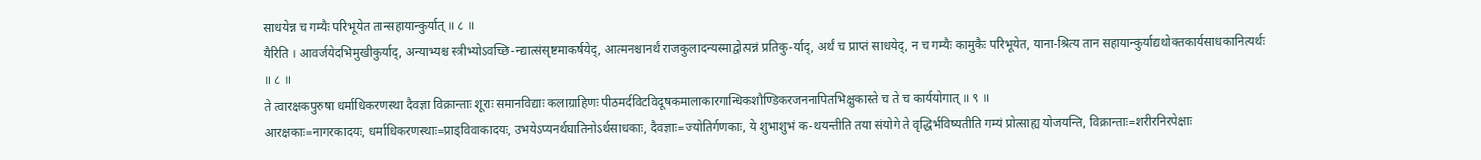साधयेन्न च गम्यैः परिभूयेत तान्सहायान्कुर्यात् ॥ ८ ॥
यैरिति । आवर्जयेदभिमुखीकुर्याद्, अन्याभ्यश्च स्त्रीभ्योऽवच्छि-न्द्यात्संसृष्टमाकर्षयेद्, आत्मनश्चानर्थं राजकुलादन्यस्माद्वोत्पन्नं प्रतिकु-र्याद्, अर्थं च प्राप्तं साधयेद्, न च गम्यैः कामुकैः परिभूयेत, याना-श्रित्य तान सहायान्कुर्याद्यथोक्तकार्यसाधकानित्यर्थः ॥ ८ ॥
ते त्वारक्षकपुरुषा धर्माधिकरणस्था दैवज्ञा विक्रान्ताः शूराः समानविद्याः कलाग्राहिणः पीठमर्दविटविदूषकमालाकारगान्धिकशौण्डिकरजननापितभिक्षुकास्ते च ते च कार्ययोगात् ॥ ९ ॥
आरक्षकाः=नागरकादयः, धर्माधिकरणस्थाः=प्राड्विवाकादयः, उभयेऽप्यनर्थघातिनोऽर्थसाधकाः, दैवज्ञाः=ज्योतिर्गणकाः, ये शुभाशुभं क-थयन्तीति तया संयोगे ते वृद्धिर्भविष्यतीति गम्यं प्रोत्साह्य योजयन्ति, विक्रान्ताः=शरीरनिरपेक्षाः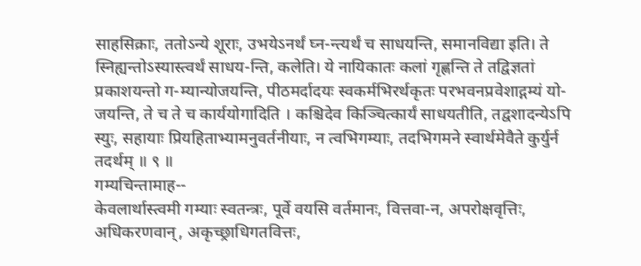साहसिक्राः, ततोऽन्ये शूराः, उभयेऽनर्थं घ्न-न्त्यर्थं च साधयन्ति, समानविद्या इति। ते स्निह्यन्तोऽस्यास्त्वर्थं साधय-न्ति, कलेति। ये नायिकातः कलां गृह्णन्ति ते तद्विज्ञतां प्रकाशयन्तो ग-म्यान्योजयन्ति, पीठमर्दादयः स्वकर्मभिरर्थकृतः परभवनप्रवेशाद्गम्यं यो-जयन्ति, ते च ते च कार्ययोगादिति । कश्चिदेव किञ्चित्कार्यं साधयतीति, तद्वशादन्येऽपि स्युः, सहायाः प्रियहिताभ्यामनुवर्तनीयाः, न त्वभिगम्याः, तदभिगमने स्वार्थमेवैते कुर्युर्न तदर्थम् ॥ ९ ॥
गम्यचिन्तामाह--
केवलार्थास्त्वमी गम्याः स्वतन्त्रः, पूर्वे वयसि वर्तमानः, वित्तवा-न, अपरोक्षवृत्तिः, अधिकरणवान्, अकृच्छ्राधिगतवित्तः,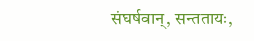संघर्षवान्, सन्ततायः,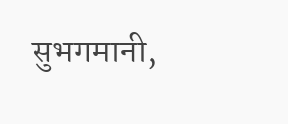सुभगमानी,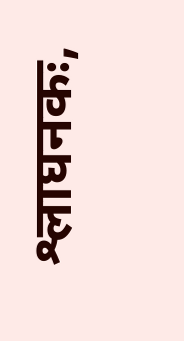श्लाघनकः,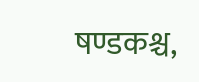षण्डकश्च,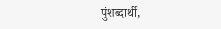पुंशब्दार्थी,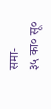समा-
३५ का० सू०